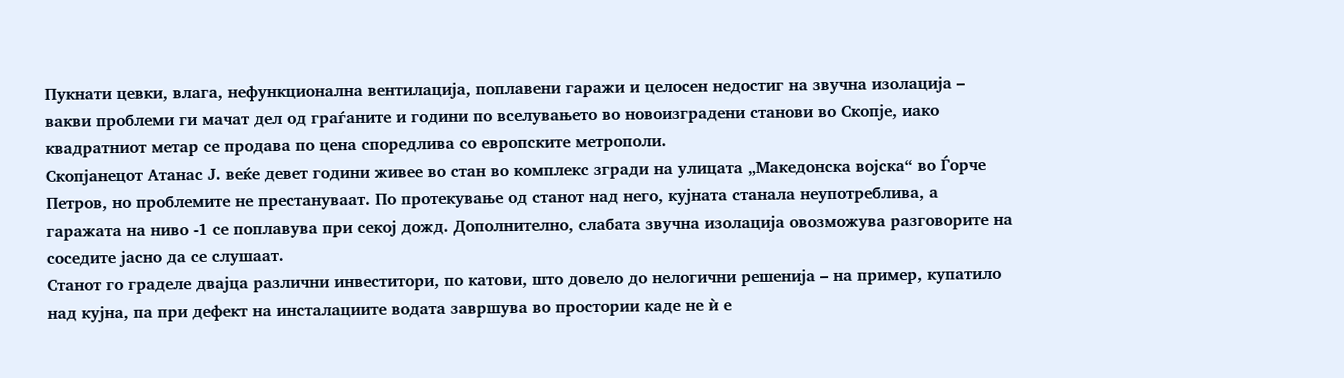Пукнати цевки, влага, нефункционална вентилација, поплавени гаражи и целосен недостиг на звучна изолација – вакви проблеми ги мачат дел од граѓаните и години по вселувањето во новоизградени станови во Скопје, иако квадратниот метар се продава по цена споредлива со европските метрополи.
Скопјанецот Атанас Ј. веќе девет години живее во стан во комплекс згради на улицата „Македонска војска“ во Ѓорче Петров, но проблемите не престануваат. По протекување од станот над него, кујната станала неупотреблива, а гаражата на ниво -1 се поплавува при секој дожд. Дополнително, слабата звучна изолација овозможува разговорите на соседите јасно да се слушаат.
Станот го граделе двајца различни инвеститори, по катови, што довело до нелогични решенија – на пример, купатило над кујна, па при дефект на инсталациите водата завршува во простории каде не ѝ е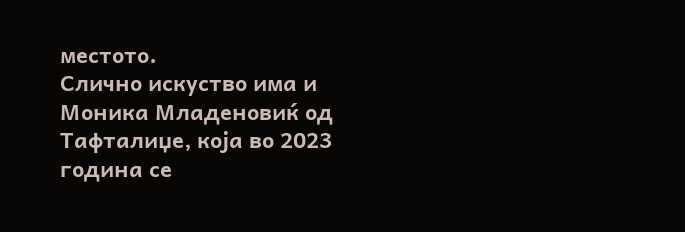местото.
Слично искуство има и Моника Младеновиќ од Тафталиџе, која во 2023 година се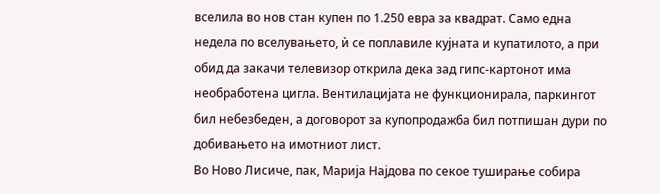вселила во нов стан купен по 1.250 евра за квадрат. Само една недела по вселувањето, ѝ се поплавиле кујната и купатилото, а при обид да закачи телевизор открила дека зад гипс-картонот има необработена цигла. Вентилацијата не функционирала, паркингот бил небезбеден, а договорот за купопродажба бил потпишан дури по добивањето на имотниот лист.
Во Ново Лисиче, пак, Марија Најдова по секое туширање собира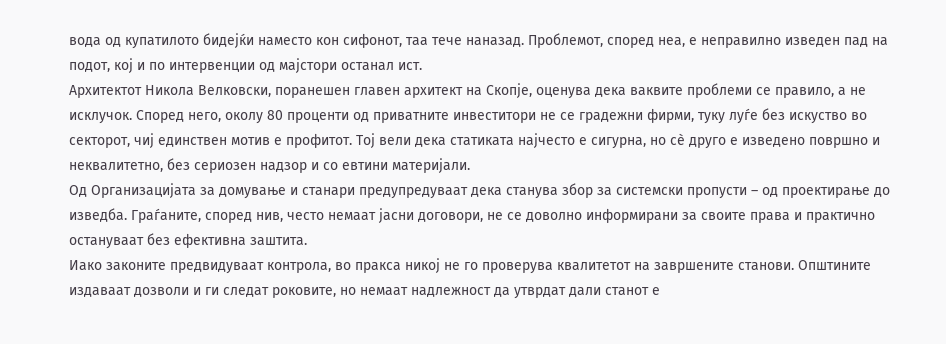вода од купатилото бидејќи наместо кон сифонот, таа тече наназад. Проблемот, според неа, е неправилно изведен пад на подот, кој и по интервенции од мајстори останал ист.
Архитектот Никола Велковски, поранешен главен архитект на Скопје, оценува дека ваквите проблеми се правило, а не исклучок. Според него, околу 80 проценти од приватните инвеститори не се градежни фирми, туку луѓе без искуство во секторот, чиј единствен мотив е профитот. Тој вели дека статиката најчесто е сигурна, но сè друго е изведено површно и неквалитетно, без сериозен надзор и со евтини материјали.
Од Организацијата за домување и станари предупредуваат дека станува збор за системски пропусти – од проектирање до изведба. Граѓаните, според нив, често немаат јасни договори, не се доволно информирани за своите права и практично остануваат без ефективна заштита.
Иако законите предвидуваат контрола, во пракса никој не го проверува квалитетот на завршените станови. Општините издаваат дозволи и ги следат роковите, но немаат надлежност да утврдат дали станот е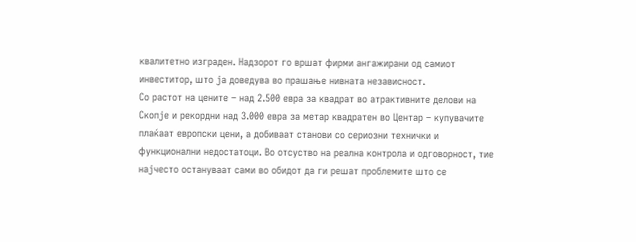квалитетно изграден. Надзорот го вршат фирми ангажирани од самиот инвеститор, што ја доведува во прашање нивната независност.
Со растот на цените – над 2.500 евра за квадрат во атрактивните делови на Скопје и рекордни над 3.000 евра за метар квадратен во Центар – купувачите плаќаат европски цени, а добиваат станови со сериозни технички и функционални недостатоци. Во отсуство на реална контрола и одговорност, тие најчесто остануваат сами во обидот да ги решат проблемите што се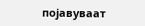појавуваат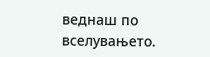веднаш по вселувањето.